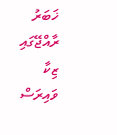ޚަބަރު
ރާއްޖޭގައި ޒިކާ ވައިރަސް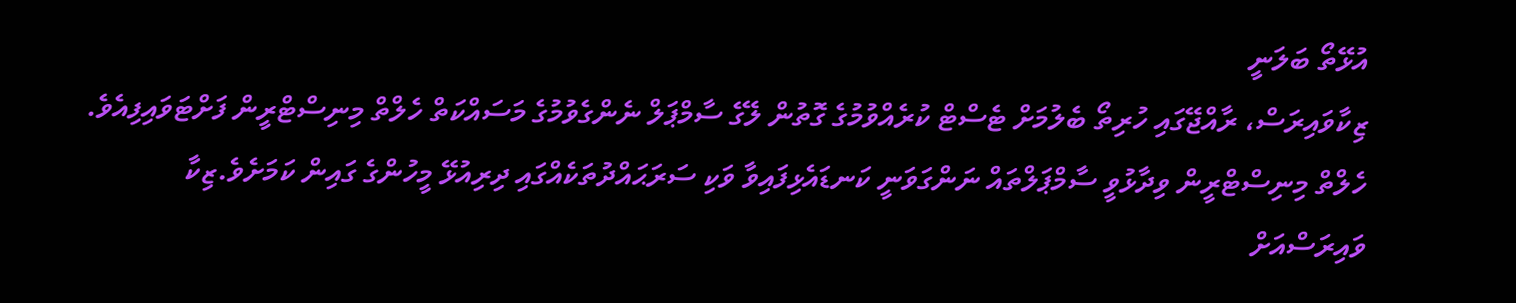އުޅޭތޯ ބަލަނީ
ޒިކާވައިރަސް، ރާއްޖޭގައި ހުރިތޯ ބެލުމަށް ޓެސްޓް ކުރެއްވުމުގެ ގޮތުން ލޭގެ ސާމްޕަލް ނެންގެވުމުގެ މަސައްކަތް ހެލްތް މިނިސްޓްރީން ފަށްޓަވައިފިއެވެ. ހެލްތް މިނިސްޓްރީން ވިދާޅުވީ ސާމްޕަލްތައް ނަންގަވަނީ ކަނޑައެޅިފައިވާ ވަކި ސަރަޙައްދުތަކެއްގައި ދިރިއުޅޭ މީހުންގެ ގައިން ކަމަށެވެ.ޒިކާ ވައިރަސްއަށް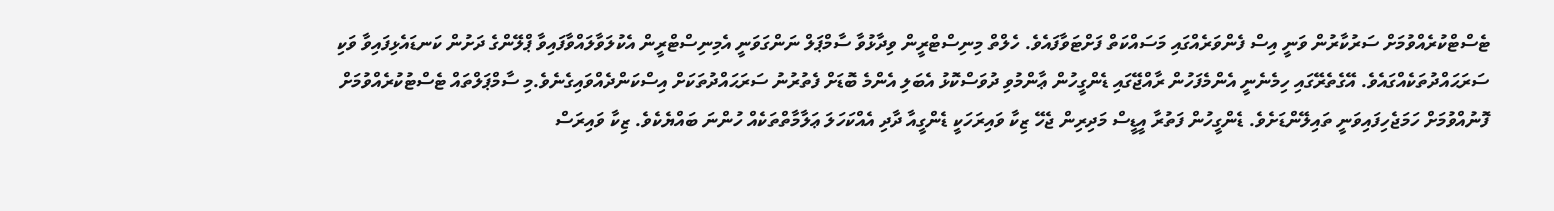ޓެސްޓްކުރެއްވުމަށް ސަރުކާރުން ވަނީ އިސް ފެންވަރެއްގައި މަސައްކަތް ފަށްޓަވާފައެވެ. ހެލްތް މިނިސްޓްރީން ވިދާޅުވާ ސާމްޕަލް ނަންގަވަނީ އެމިނިސްޓްރީން އެކުލަވާލައްވާފައިވާ ޕްލޭންގެ ދަށުން ކަނޑައެޅިފައިވާ ވަކި ސަރަޙައްދުތަކެއްގައެވެ. އޭގެތެރޭގައި ހިމެނެނީ އެންމެފަހުން ރާއްޖޭގައި ޑެންގީހުން ޢާންމުވި ދުވަސްކޮޅު އެބަލި އެންމެ ބޮޑަށް ފެތުރުނު ސަރަޙައްދުތަކަށް އިސްކަންދެއްވައިގެނެވެ.މި ސާމްޕަލްތައް ޓެސްޓުކުރެއްވުމަށް ފޮނުއްވުމަށް ހަމަޖެހިފައިވަނީ ތައިލޭންޑަށެވެ. ޑެންގީހުން ފަތުރާ އީޑީސް މަދިރިން ޖެހޭ ޒިކާ ވައިރަހަކީ ޑެންގީއާ ދާދި އެއްކަހަލަ ޢަލާމާތްތަކެއް ހުންނަ ބައްޔެކެވެ. ޒިކާ ވައިރަސް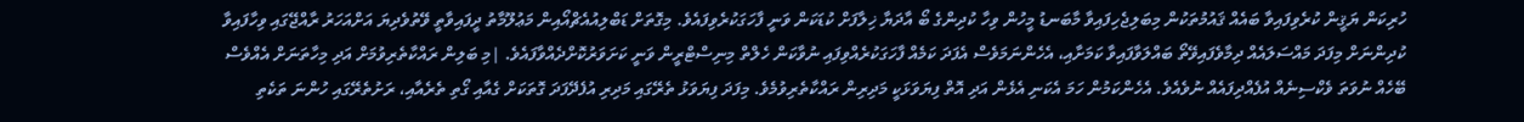ހުރިކަން ޔަޤީން ކުރެވިފައިވާ ބައެއް ޤައުމުތަކުން މިބަލިޖެހިފައިވާ މާބަނޑު މީހުން ވިހާ ކުދިންގެ ބޯ އާދަޔާ ޚިލާފަށް ކުޑަކަން ވަނީ ފާހަގަކުރެވިފައެވެ. މިގޮތަށް ޑަބްލިއުއެޗްއޯއިން މަޢުލޫމާތު ދީފައިވާތީ ވޭތުވެދިޔަ އަށްއަހަރު ރާއްޖޭގައި ވިހާފައިވާ ކުދިންނަށް މިފަދަ މައްސަލައެއް ދިމާވެފައިވޭތޯ ބައްލަވާފައިވާ ކަމަށާއި، އެހެންނަމަވެސް އެފަދަ ކަމެއް ފާހަގަކުރެއްވިފައި ނުވާކަން ހެލްތް މިނިސްޓްރީން ވަނީ ކަށަވަރުކޮށްދެއްވާފައެވެ. |މި ބަލިން ރައްކާތެރިވުމަށް އަދި މިހާތަނަށް އެއްވެސް ބޭހެއް ނުވަތަ ވެކްސިނެއް އުފެއްދިފައެއް ނުވެއެވެ. އެހެންކަމުން ހަމަ އެކަނި އެޅެން އަދި އޮތް ފިޔަވަޅަކީ މަދިރިން ރައްކާތެރިވުމެވެ. މިފަދަ ފިޔަވަޅު ތެރޭގައި މަދިރި އުފެދޭފަދަ ގޮތަކަށް ގެއާއި ގޯތި ތެރެއާއި، ރަށުތެރޭގައި ހުންނަ ތަކެތި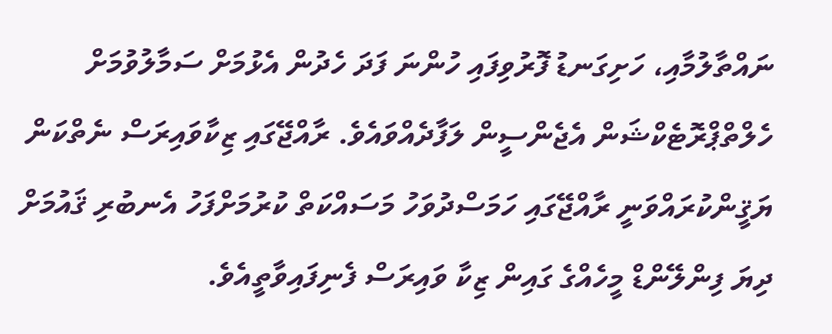ނައްތާލުމާއި، ހަށިގަނޑު ފޮރުވިފައި ހުންނަ ފަދަ ހެދުން އެޅުމަށް ސަމާލުވުމަށް ހެލްތްޕްރޮޓެކްޝަން އެޖެންސީން ލަފާދެއްވައެވެ. ރާއްޖޭގައި ޒިކާވައިރަސް ނެތްކަން ޔަޤީންކުރައްވަނީ ރާއްޖޭގައި ހަމަސްދުވަހު މަސައްކަތް ކުރުމަށްފަހު އެނބުރި ޤައުމަށް ދިޔަ ފިންލޭންޑް މީހެއްގެ ގައިން ޒިކާ ވައިރަސް ފެނިފައިވާތީއެވެ.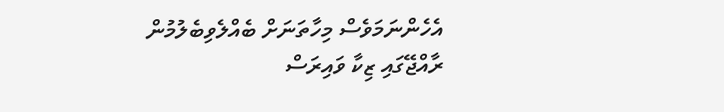އެހެންނަމަވެސް މިހާތަނަށް ބެއްލެވިބެލުމުން ރާއްޖޭގައި ޒިކާ ވައިރަސް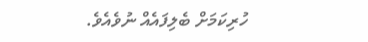ހުރިކަމަށް ބެލިފައެއް ނުވެއެވެ.